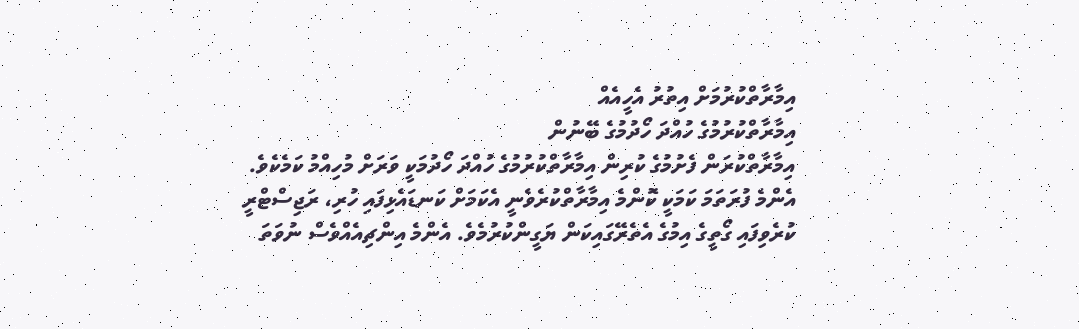އިމާރާތްކުރުމަށް އިތުރު އެހީއެއް
އިމާރާތްކުރުމުގެ ހުއްދަ ހޯދުމުގެ ބޭނުން
އިމާރާތްކުރަން ފެށުމުގެ ކުރިން އިމާރާތްކުރުމުގެ ހުއްދަ ހޯދުމަކީ ވަރަށް މުހިއްމު ކަމެކެވެ. އެންމެ ފުރަތަމަ ކަމަކީ ކޮންމެ އިމާރާތްކުރެވެނީ އެކަމަށް ކަނޑައެޅިފައި ހުރި، ރަޖިސްޓްރީ ކުރެވިފައި ގޯތީގެ އިމުގެ އެތެރޭގައިކަން ޔަގީންކުރުމެވެ. އެންމެ އިންޗިއެއްވެސް ނުވަތަ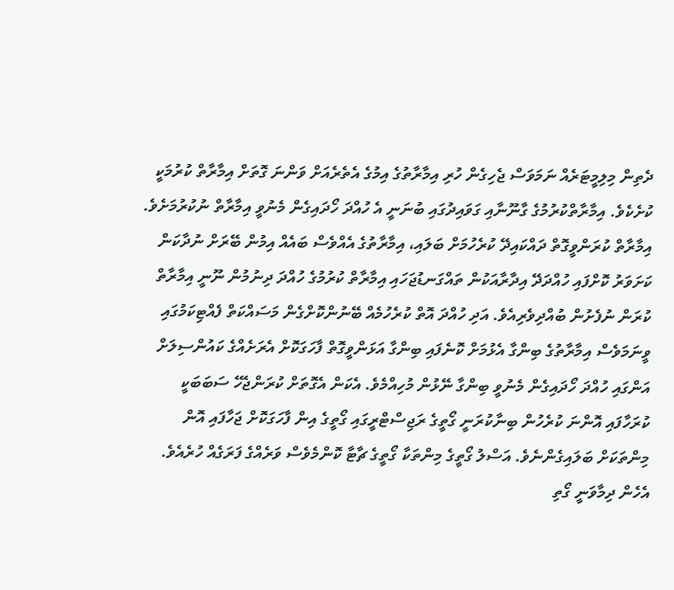ދެތިން މިލިމީޓަރެއް ނަމަވަސް ޖެހިގެން ހުރި އިމާރާތުގެ އިމުގެ އެތެރެއަށް ވަންނަ ގޮތަށް އިމާރާތް ކުރުމަކީ ކުށެކެވެ. އިމާރާތްކުރުމުގެ ގާނޫނާއި ގަވައިދުގައި ބުނަނީ އެ ހުއްދަ ހޯދައިގެން މެނުވީ އިމާރާތް ނުކުރުމަށެވެ.
އިމާރާތް ކުރަންވީގޮތް ދައްކައިދޭ ކުރެހުމަށް ބަލައި، އިމާރާތުގެ އެއްވެސް ބައެއް އިމުން ބޭރަށް ނުދާކަން ކަށަވަރު ކޮށްފައި ހުއްދަދޭ އިދާރާއަކުން ތައްގަނޑުޖަހައި އިމާރާތް ކުރުމުގެ ހުއްދަ ދިނުމުން ނޫނީ އިމާރާތް ކުރަން ނުފެށުން ބުއްދިވެރިއެވެ. އަދި ހުއްދަ އޮތް ކުރެހުމެއް ބޭނުންކޮށްގެން މަސައްކަތް ފެއްޓިކަމުގައި ވީނަމަވެސް އިމާރާތުގެ ބިންގާ އެޅުމަށް ކޮނެފައި ބިންގާ އަޅަންވީގޮތް ފާހަގަކޮށް އެރަށެއްގެ ކައުންސިލަށް އަންގައި ހުއްދަ ހޯދައިގެން މެނުވީ ބިންގާ ނޭޅުން މުހިއްމެވެ. އެކަން އެގޮތަށް ކުރަންޖެހޭ ސަބަބަކީ ކުރަހާފައި އޮންނަ ކުރެހުން ބިނާކުރަނީ ގޯތީގެ ރަޖިސްޓްރީގައި ގޯތީގެ އިން ފާހަގަކޮށް ޖަހާފައި އޮން މިންތަކަށް ބަލައިގެންނެވެ. އަސްލު ގޯތީގެ މިންތަކާ ގޯތީގެ ޗާޓާ ކޮންމެވެސް ވަރެއްގެ ފަރަގެއް ހުރެއެވެ. އެހެން ދިމާވަނީ ގޯތި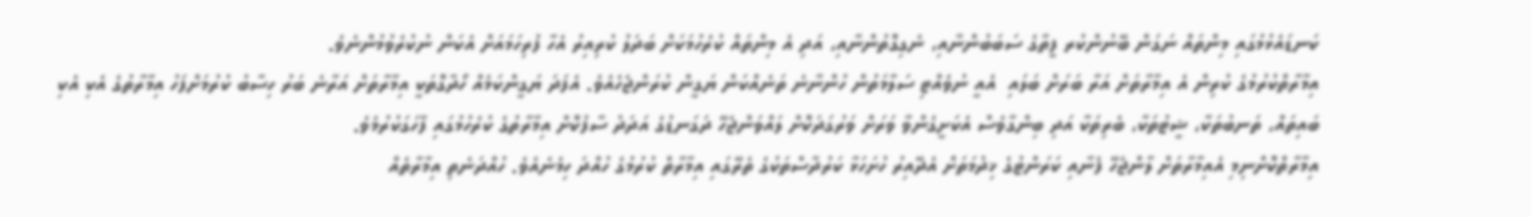ކަނޑައެޅުމުގައި މިންތައް ނަގަން ބޭނުންކުރ ފީތާގެ ސަބަބުންނާއި، ނެގިގޮތުންނާއި، އަދި އެ މިންތައް ކުރެހުމަކަށް ބަދަލު ކުރިއިރު އެހާ ފުރިހަމައަށް އެކަން ނުކުރެވުމުންނެވެ.
އިމާރާތްކުރުމުގެ ކުރިން އެ އިމާރާތަށް އަރާ ބަރަށް ބަލައި  އެއީ ނުވެއްޓި ސަލާމަތުން ހުންނާނެ ތަނެއްކަން ޔަގީން ކުރަންޖެހެއެވެ. އެފަދަ ޔަގީންކަމެއް ހޯދާގޮތަކީ އިމާރާތަށް އަރާނެ ބަރު ހިސާބު ކުރުމަށްފަހު އިމާރާތުގެ އެކި އެކި ބައިތައް، ތަނބުތަކާ، ޝީޓުތަކާ، ބެރިތަކާ އަދި ބިންގާވެސް އެކަށީގެންވާ ވަރަށް ވަރުގަދަކޮށް ލައްވަންޖެހޭ ދަގަނޑުގެ އަދަދު ސާފުކޮށް އިމާރާތުގެ ކުރެހުމުގައި ފާހަގަކުރުމެވެ.
އިމާރާތްކޮށްނިމި އެއިމާރާތަށް ލާންޖެހޭ ފެނާއި ކަރަންޓުގެ ޚިދުމަތަށް އެދޭއިރު ހުށަހަޅާ ކަރުދާސްތަކުގެ ތެރޭގައި އިމާރާތް ކުރުމުގެ ހުއްދަ ހިމެނެއެވެ. ހުއްދަނެތި އިމާރާތެއް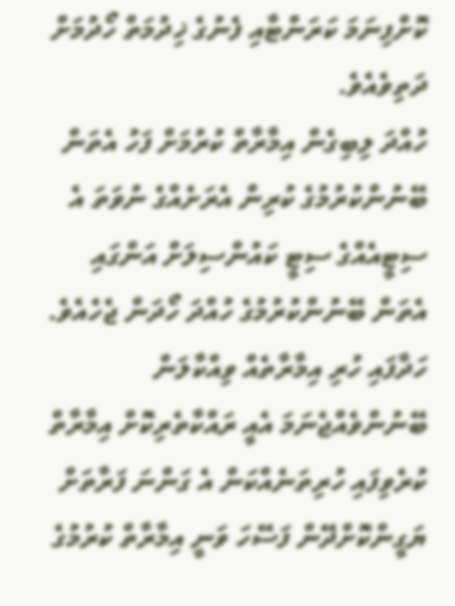ކޮށްފިނަމަ ކަރަންޓާއި ފެނުގެ ޚިދުމަތް ހޯދުމަށް ދަތިވެއެވެ.
ހުއްދަ ލިބިގެން އިމާރާތް ކުރުމަށް ފަހު އެތަން ބޭނުންކުރުމުގެ ކުރިން އެރަށެއްގެ ނުވަތަ އެ ސިޓީއެއްގެ ސިޓީ ކައުންސިލަށް އަންގައި އެތަން ބޭނުންކުރުމުގެ ހުއްދަ ހޯދަން ޖެހެއެވެ.
ހަދާފައި ހުރި އިމާރާތެއް ވިއްކާލަން ބޭނުންވެއްޖެނަމަ އެއީ ރައްކާތެރިކޮށް އިމާރާތް ކުރެވިފައި ހުރިތަނެއްކަން އެ ގަންނަ ފަރާތަށް ޔަގީންކޮށްދޭން ފަސޭހަ ވަނީ އިމާރާތް ކުރުމުގެ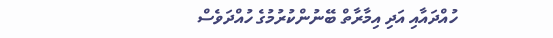ހުއްދައާއި އަދި އިމާރާތް ބޭނުންކުރުމުގެ ހުއްދަވެސް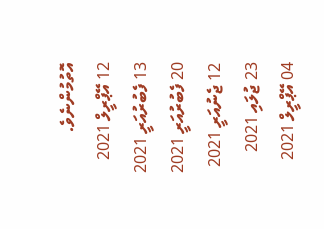އޮތުމުންނެވެ.
12 އޭޕްރީލް 2021
13 ފެބުރުއަރީ 2021
20 ފެބުރުއަރީ 2021
12 ޖެނުއަރީ 2021
23 ޖުލައި 2021
04 އޭޕްރީލް 2021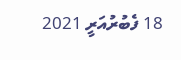18 ފެބުރުއަރީ 2021